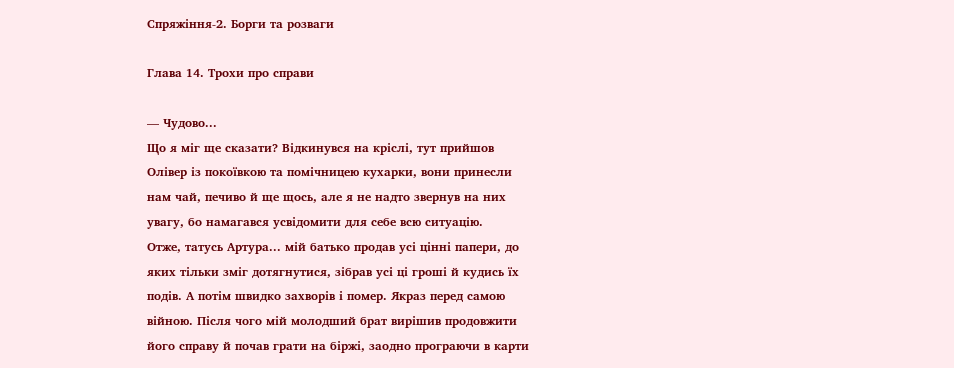Спряжіння-2. Борги та розваги

Глава 14. Трохи про справи

— Чудово...
Що я міг ще сказати? Відкинувся на кріслі, тут прийшов Олівер із покоївкою та помічницею кухарки, вони принесли нам чай, печиво й ще щось, але я не надто звернув на них увагу, бо намагався усвідомити для себе всю ситуацію.
Отже, татусь Артура... мій батько продав усі цінні папери, до яких тільки зміг дотягнутися, зібрав усі ці гроші й кудись їх подів. А потім швидко захворів і помер. Якраз перед самою війною. Після чого мій молодший брат вирішив продовжити його справу й почав грати на біржі, заодно програючи в карти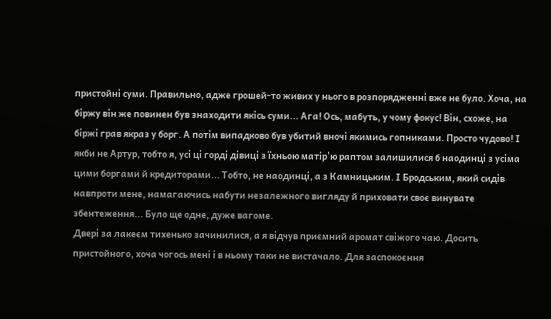пристойні суми. Правильно, адже грошей-то живих у нього в розпорядженні вже не було. Хоча, на біржу він же повинен був знаходити якісь суми... Ага! Ось, мабуть, у чому фокус! Він, схоже, на біржі грав якраз у борг. А потім випадково був убитий вночі якимись гопниками. Просто чудово! І якби не Артур, тобто я, усі ці горді дівиці з їхньою матір'ю раптом залишилися б наодинці з усіма цими боргами й кредиторами... Тобто, не наодинці, а з Камницьким. І Бродським, який сидів навпроти мене, намагаючись набути незалежного вигляду й приховати своє винувате збентеження... Було ще одне, дуже вагоме.
Двері за лакеєм тихенько зачинилися, а я відчув приємний аромат свіжого чаю. Досить пристойного, хоча чогось мені і в ньому таки не вистачало. Для заспокоєння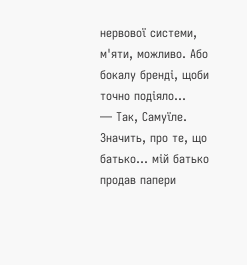нервової системи, м'яти, можливо. Або бокалу бренді, щоби точно подіяло...
— Так, Самуїле. Значить, про те, що батько... мій батько продав папери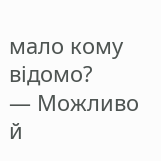мало кому відомо?
— Можливо й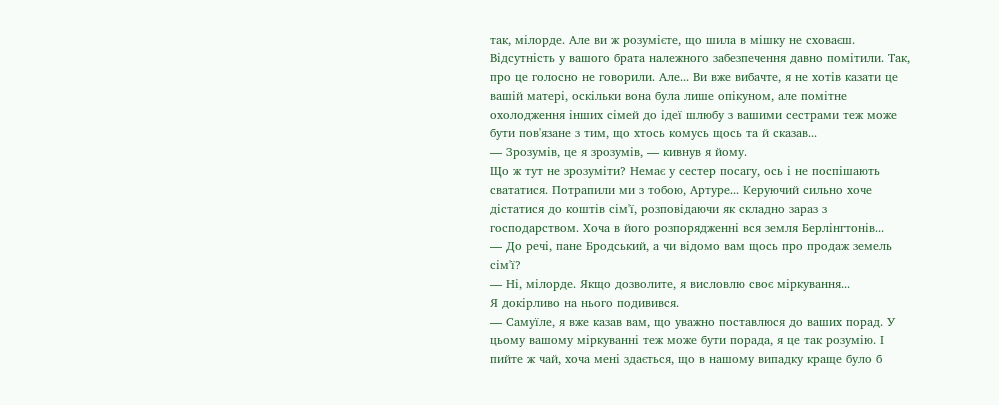так, мілорде. Але ви ж розумієте, що шила в мішку не сховаєш. Відсутність у вашого брата належного забезпечення давно помітили. Так, про це голосно не говорили. Але... Ви вже вибачте, я не хотів казати це вашій матері, оскільки вона була лише опікуном, але помітне охолодження інших сімей до ідеї шлюбу з вашими сестрами теж може бути пов'язане з тим, що хтось комусь щось та й сказав...
— Зрозумів, це я зрозумів, — кивнув я йому.
Що ж тут не зрозуміти? Немає у сестер посагу, ось і не поспішають свататися. Потрапили ми з тобою, Артуре... Керуючий сильно хоче дістатися до коштів сім'ї, розповідаючи як складно зараз з господарством. Хоча в його розпорядженні вся земля Берлінгтонів...
— До речі, пане Бродський, а чи відомо вам щось про продаж земель сім'ї?
— Ні, мілорде. Якщо дозволите, я висловлю своє міркування...
Я докірливо на нього подивився.
— Самуїле, я вже казав вам, що уважно поставлюся до ваших порад. У цьому вашому міркуванні теж може бути порада, я це так розумію. І пийте ж чай, хоча мені здається, що в нашому випадку краще було б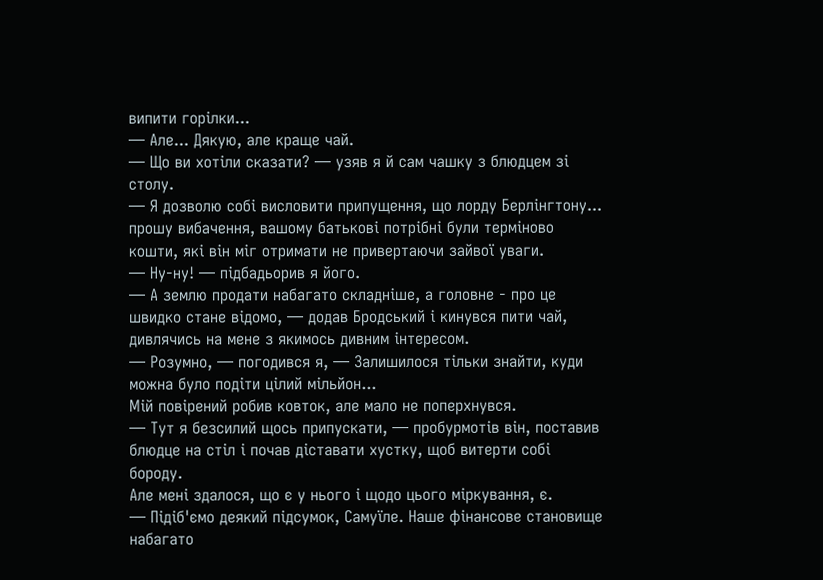випити горілки...
— Але... Дякую, але краще чай.
— Що ви хотіли сказати? — узяв я й сам чашку з блюдцем зі столу.
— Я дозволю собі висловити припущення, що лорду Берлінгтону... прошу вибачення, вашому батькові потрібні були терміново кошти, які він міг отримати не привертаючи зайвої уваги.
— Ну-ну! — підбадьорив я його.
— А землю продати набагато складніше, а головне - про це швидко стане відомо, — додав Бродський і кинувся пити чай, дивлячись на мене з якимось дивним інтересом.
— Розумно, — погодився я, — Залишилося тільки знайти, куди можна було подіти цілий мільйон...
Мій повірений робив ковток, але мало не поперхнувся.
— Тут я безсилий щось припускати, — пробурмотів він, поставив блюдце на стіл і почав діставати хустку, щоб витерти собі бороду.
Але мені здалося, що є у нього і щодо цього міркування, є.
— Підіб'ємо деякий підсумок, Самуїле. Наше фінансове становище набагато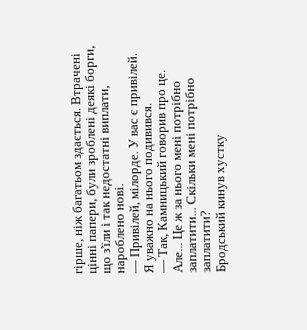гірше, ніж багатьом здається. Втрачені цінні папери, були зроблені деякі борги, що з'їли і так недостатні виплати, нароблено нові.
— Привілей, мілорде. У вас є привілей.
Я уважно на нього подивився.
— Так, Камницький говорив про це. Але... Це ж за нього мені потрібно заплатити... Скільки мені потрібно заплатити?
Бродський кинув хустку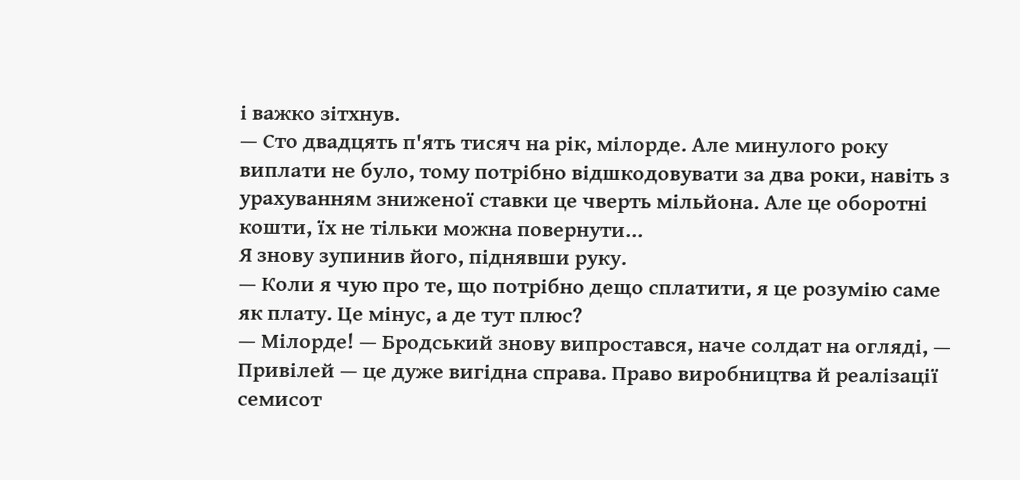і важко зітхнув.
— Сто двадцять п'ять тисяч на рік, мілорде. Але минулого року виплати не було, тому потрібно відшкодовувати за два роки, навіть з урахуванням зниженої ставки це чверть мільйона. Але це оборотні кошти, їх не тільки можна повернути...
Я знову зупинив його, піднявши руку.
— Коли я чую про те, що потрібно дещо сплатити, я це розумію саме як плату. Це мінус, а де тут плюс?
— Мілорде! — Бродський знову випростався, наче солдат на огляді, — Привілей — це дуже вигідна справа. Право виробництва й реалізації семисот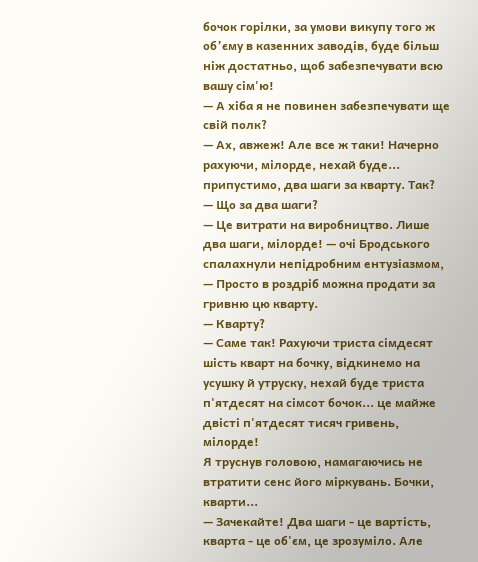бочок горілки, за умови викупу того ж об’єму в казенних заводів, буде більш ніж достатньо, щоб забезпечувати всю вашу сім'ю!
— А хіба я не повинен забезпечувати ще свій полк?
— Ах, авжеж! Але все ж таки! Начерно рахуючи, мілорде, нехай буде... припустимо, два шаги за кварту. Так?
— Що за два шаги?
— Це витрати на виробництво. Лише два шаги, мілорде! — очі Бродського спалахнули непідробним ентузіазмом, — Просто в роздріб можна продати за гривню цю кварту.
— Кварту?
— Саме так! Рахуючи триста сімдесят шість кварт на бочку, відкинемо на усушку й утруску, нехай буде триста п'ятдесят на сімсот бочок... це майже двісті п'ятдесят тисяч гривень, мілорде!
Я труснув головою, намагаючись не втратити сенс його міркувань. Бочки, кварти...
— Зачекайте! Два шаги - це вартість, кварта - це об'єм, це зрозуміло. Але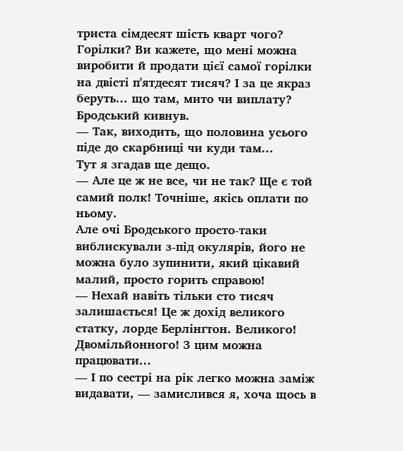триста сімдесят шість кварт чого? Горілки? Ви кажете, що мені можна виробити й продати цієї самої горілки на двісті п'ятдесят тисяч? І за це якраз беруть... що там, мито чи виплату?
Бродський кивнув.
— Так, виходить, що половина усього піде до скарбниці чи куди там...
Тут я згадав ще дещо.
— Але це ж не все, чи не так? Ще є той самий полк! Точніше, якісь оплати по ньому.
Але очі Бродського просто-таки виблискували з-під окулярів, його не можна було зупинити, який цікавий малий, просто горить справою!
— Нехай навіть тільки сто тисяч залишається! Це ж дохід великого статку, лорде Берлінґтон. Великого! Двомільйонного! З цим можна працювати...
— І по сестрі на рік легко можна заміж видавати, — замислився я, хоча щось в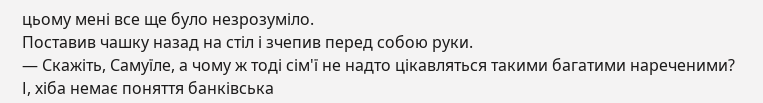цьому мені все ще було незрозуміло.
Поставив чашку назад на стіл і зчепив перед собою руки.
— Скажіть, Самуїле, а чому ж тоді сім'ї не надто цікавляться такими багатими нареченими? І, хіба немає поняття банківська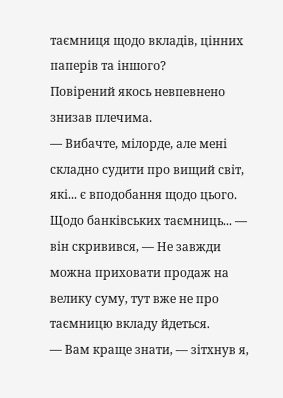таємниця щодо вкладів, цінних паперів та іншого?
Повірений якось невпевнено знизав плечима.
— Вибачте, мілорде, але мені складно судити про вищий світ, які... є вподобання щодо цього. Щодо банківських таємниць... — він скривився, — Не завжди можна приховати продаж на велику суму, тут вже не про таємницю вкладу йдеться.
— Вам краще знати, — зітхнув я,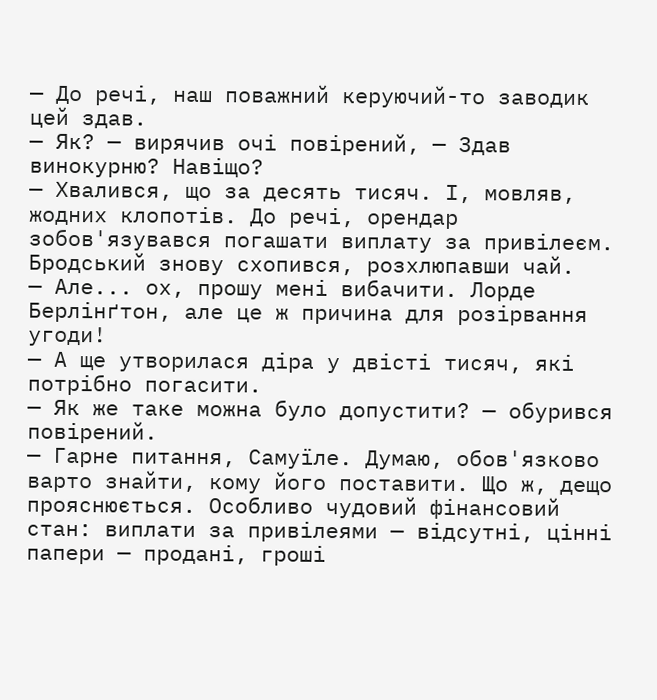— До речі, наш поважний керуючий-то заводик цей здав.
— Як? — вирячив очі повірений, — Здав винокурню? Навіщо?
— Хвалився, що за десять тисяч. І, мовляв, жодних клопотів. До речі, орендар зобов'язувався погашати виплату за привілеєм.
Бродський знову схопився, розхлюпавши чай.
— Але... ох, прошу мені вибачити. Лорде Берлінґтон, але це ж причина для розірвання угоди!
— А ще утворилася діра у двісті тисяч, які потрібно погасити.
— Як же таке можна було допустити? — обурився повірений.
— Гарне питання, Самуїле. Думаю, обов'язково варто знайти, кому його поставити. Що ж, дещо прояснюється. Особливо чудовий фінансовий стан: виплати за привілеями — відсутні, цінні папери — продані, гроші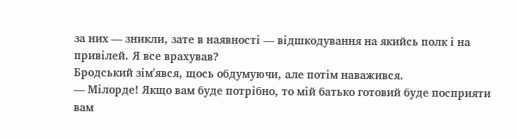за них — зникли, зате в наявності — відшкодування на якийсь полк і на привілей. Я все врахував?
Бродський зім'явся, щось обдумуючи, але потім наважився.
— Мілорде! Якщо вам буде потрібно, то мій батько готовий буде посприяти вам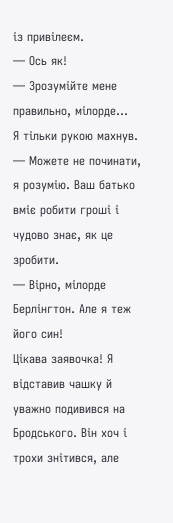із привілеєм.
— Ось як!
— Зрозумійте мене правильно, мілорде...
Я тільки рукою махнув.
— Можете не починати, я розумію. Ваш батько вміє робити гроші і чудово знає, як це зробити.
— Вірно, мілорде Берлінгтон. Але я теж його син!
Цікава заявочка! Я відставив чашку й уважно подивився на Бродського. Він хоч і трохи знітився, але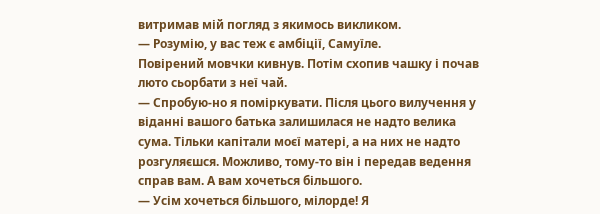витримав мій погляд з якимось викликом.
— Розумію, у вас теж є амбіції, Самуїле.
Повірений мовчки кивнув. Потім схопив чашку і почав люто сьорбати з неї чай.
— Спробую-но я поміркувати. Після цього вилучення у віданні вашого батька залишилася не надто велика сума. Тільки капітали моєї матері, а на них не надто розгуляєшся. Можливо, тому-то він і передав ведення справ вам. А вам хочеться більшого.
— Усім хочеться більшого, мілорде! Я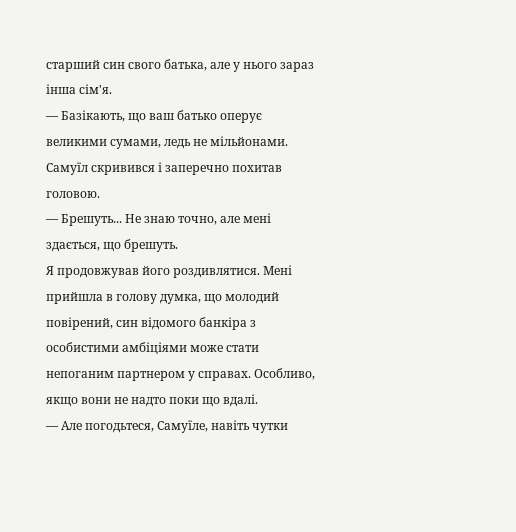старший син свого батька, але у нього зараз інша сім'я.
— Базікають, що ваш батько оперує великими сумами, ледь не мільйонами.
Самуїл скривився і заперечно похитав головою.
— Брешуть... Не знаю точно, але мені здається, що брешуть.
Я продовжував його роздивлятися. Мені прийшла в голову думка, що молодий повірений, син відомого банкіра з особистими амбіціями може стати непоганим партнером у справах. Особливо, якщо вони не надто поки що вдалі.
— Але погодьтеся, Самуїле, навіть чутки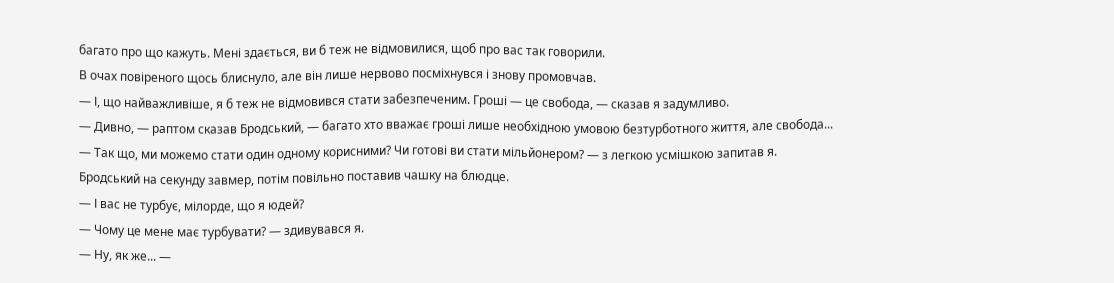багато про що кажуть. Мені здається, ви б теж не відмовилися, щоб про вас так говорили.
В очах повіреного щось блиснуло, але він лише нервово посміхнувся і знову промовчав.
— І, що найважливіше, я б теж не відмовився стати забезпеченим. Гроші — це свобода, — сказав я задумливо.
— Дивно, — раптом сказав Бродський, — багато хто вважає гроші лише необхідною умовою безтурботного життя, але свобода...
— Так що, ми можемо стати один одному корисними? Чи готові ви стати мільйонером? — з легкою усмішкою запитав я.
Бродський на секунду завмер, потім повільно поставив чашку на блюдце.
— І вас не турбує, мілорде, що я юдей?
— Чому це мене має турбувати? — здивувався я.
— Ну, як же... —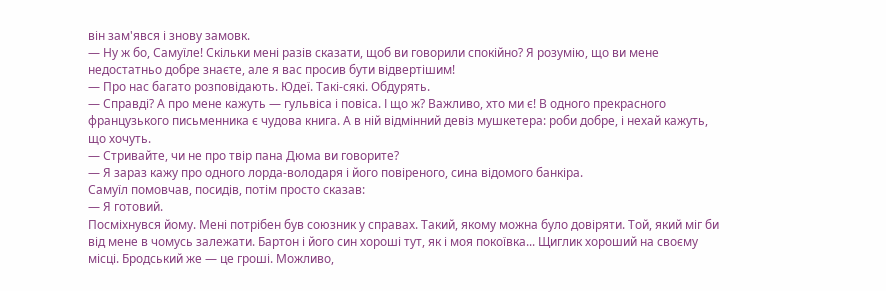він зам'явся і знову замовк.
— Ну ж бо, Самуїле! Скільки мені разів сказати, щоб ви говорили спокійно? Я розумію, що ви мене недостатньо добре знаєте, але я вас просив бути відвертішим!
— Про нас багато розповідають. Юдеї. Такі-сякі. Обдурять.
— Справді? А про мене кажуть — гульвіса і повіса. І що ж? Важливо, хто ми є! В одного прекрасного французького письменника є чудова книга. А в ній відмінний девіз мушкетера: роби добре, і нехай кажуть, що хочуть.
— Стривайте, чи не про твір пана Дюма ви говорите?
— Я зараз кажу про одного лорда-володаря і його повіреного, сина відомого банкіра.
Самуїл помовчав, посидів, потім просто сказав:
— Я готовий.
Посміхнувся йому. Мені потрібен був союзник у справах. Такий, якому можна було довіряти. Той, який міг би від мене в чомусь залежати. Бартон і його син хороші тут, як і моя покоївка... Щиглик хороший на своєму місці. Бродський же — це гроші. Можливо,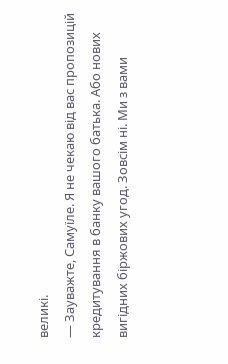великі.
— Зауважте, Самуїле. Я не чекаю від вас пропозицій кредитування в банку вашого батька. Або нових вигідних біржових угод. Зовсім ні. Ми з вами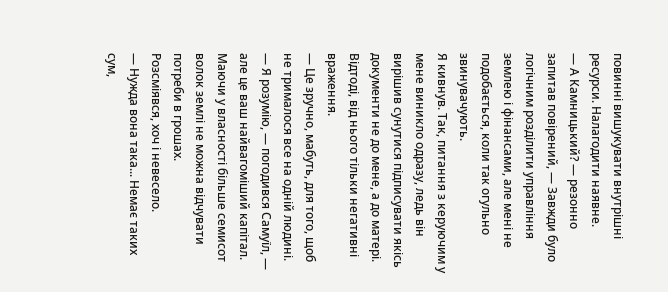повинні вишукувати внутрішні ресурси. Налагодити наявне.
— А Камницький? — резонно запитав повірений, — Завжди було логічним розділити управління землею і фінансами, але мені не подобається, коли так огульно звинувачують.
Я кивнув. Так, питання з керуючим у мене виникло одразу, ледь він вирішив сунутися підписувати якісь документи не до мене, а до матері. Відтоді, від нього тільки негативні враження.
— Це зручно, мабуть, для того, щоб не трималося все на одній людині.
— Я розумію, — погодився Самуїл, — але це ваш найвагоміший капітал. Маючи у власності більше семисот волок землі не можна відчувати потреби в грошах.
Розсміявся, хоч і невесело.
— Нужда вона така... Немає таких сум,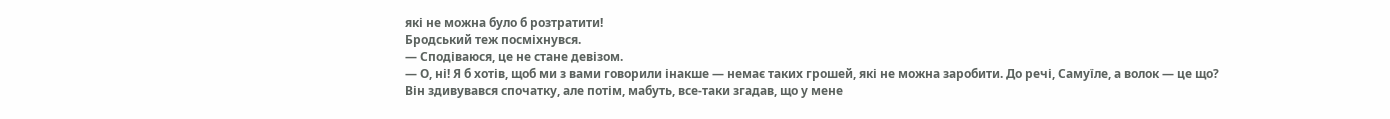які не можна було б розтратити!
Бродський теж посміхнувся.
— Сподіваюся, це не стане девізом.
— О, ні! Я б хотів, щоб ми з вами говорили інакше — немає таких грошей, які не можна заробити. До речі, Самуїле, а волок — це що?
Він здивувався спочатку, але потім, мабуть, все-таки згадав, що у мене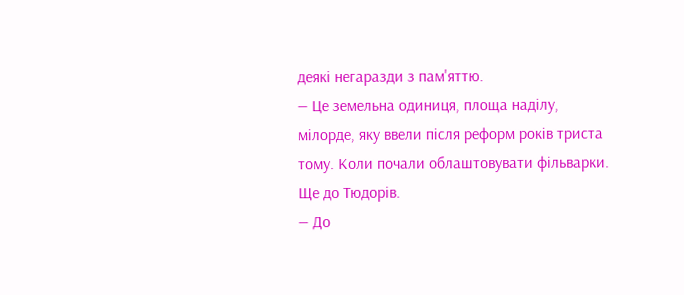деякі негаразди з пам'яттю.
— Це земельна одиниця, площа наділу, мілорде, яку ввели після реформ років триста тому. Коли почали облаштовувати фільварки. Ще до Тюдорів.
— До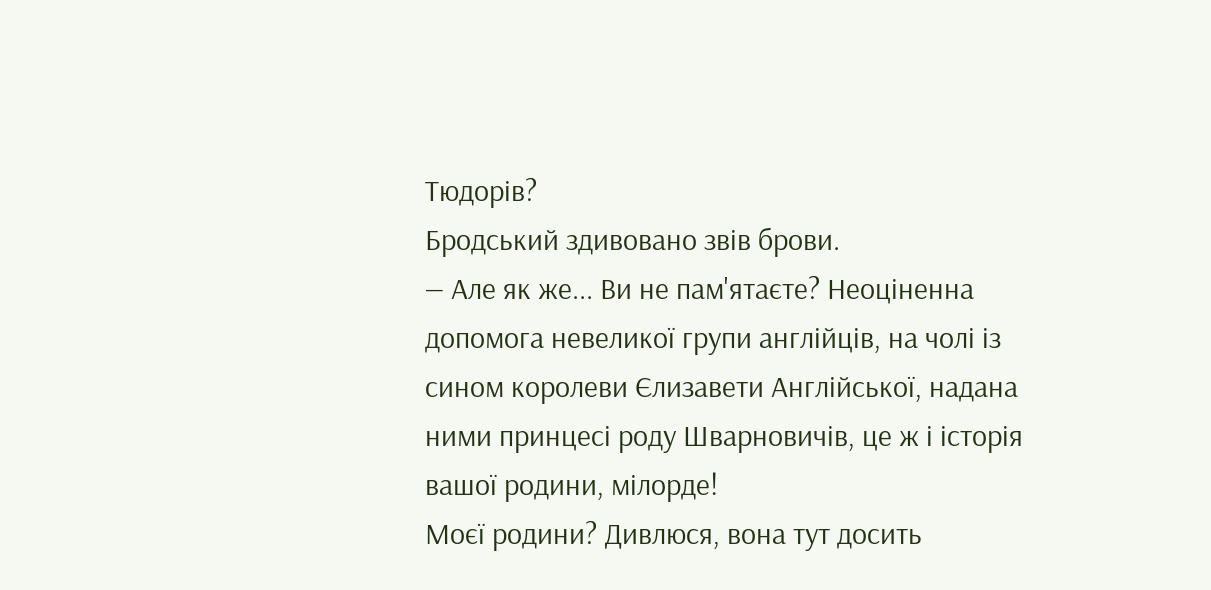Тюдорів?
Бродський здивовано звів брови.
— Але як же... Ви не пам'ятаєте? Неоціненна допомога невеликої групи англійців, на чолі із сином королеви Єлизавети Англійської, надана ними принцесі роду Шварновичів, це ж і історія вашої родини, мілорде!
Моєї родини? Дивлюся, вона тут досить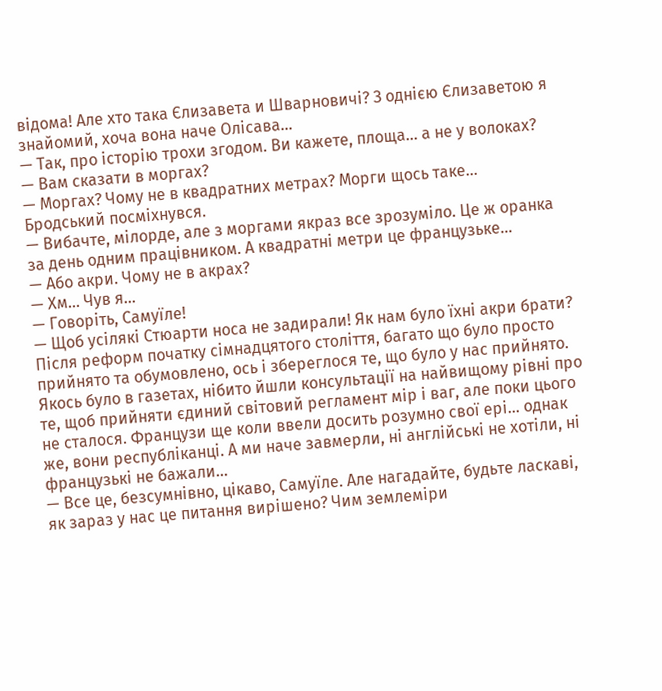відома! Але хто така Єлизавета и Шварновичі? З однією Єлизаветою я знайомий, хоча вона наче Олісава...
— Так, про історію трохи згодом. Ви кажете, площа... а не у волоках?
— Вам сказати в моргах?
— Моргах? Чому не в квадратних метрах? Морги щось таке...
Бродський посміхнувся.
— Вибачте, мілорде, але з моргами якраз все зрозуміло. Це ж оранка за день одним працівником. А квадратні метри це французьке...
— Або акри. Чому не в акрах?
— Хм... Чув я...
— Говоріть, Самуїле!
— Щоб усілякі Стюарти носа не задирали! Як нам було їхні акри брати? Після реформ початку сімнадцятого століття, багато що було просто прийнято та обумовлено, ось і збереглося те, що було у нас прийнято. Якось було в газетах, нібито йшли консультації на найвищому рівні про те, щоб прийняти єдиний світовий регламент мір і ваг, але поки цього не сталося. Французи ще коли ввели досить розумно свої ері... однак же, вони республіканці. А ми наче завмерли, ні англійські не хотіли, ні французькі не бажали...
— Все це, безсумнівно, цікаво, Самуїле. Але нагадайте, будьте ласкаві, як зараз у нас це питання вирішено? Чим землеміри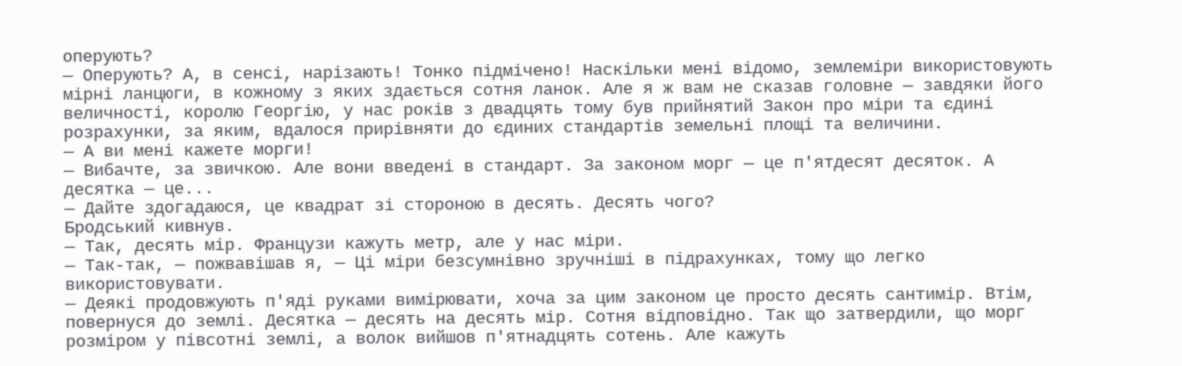оперують?
— Оперують? А, в сенсі, нарізають! Тонко підмічено! Наскільки мені відомо, землеміри використовують мірні ланцюги, в кожному з яких здається сотня ланок. Але я ж вам не сказав головне — завдяки його величності, королю Георгію, у нас років з двадцять тому був прийнятий Закон про міри та єдині розрахунки, за яким, вдалося прирівняти до єдиних стандартів земельні площі та величини.
— А ви мені кажете морги!
— Вибачте, за звичкою. Але вони введені в стандарт. За законом морг — це п'ятдесят десяток. А десятка — це...
— Дайте здогадаюся, це квадрат зі стороною в десять. Десять чого?
Бродський кивнув.
— Так, десять мір. Французи кажуть метр, але у нас міри.
— Так-так, — пожвавішав я, — Ці міри безсумнівно зручніші в підрахунках, тому що легко використовувати.
— Деякі продовжують п'яді руками вимірювати, хоча за цим законом це просто десять сантимір. Втім, повернуся до землі. Десятка — десять на десять мір. Сотня відповідно. Так що затвердили, що морг розміром у півсотні землі, а волок вийшов п'ятнадцять сотень. Але кажуть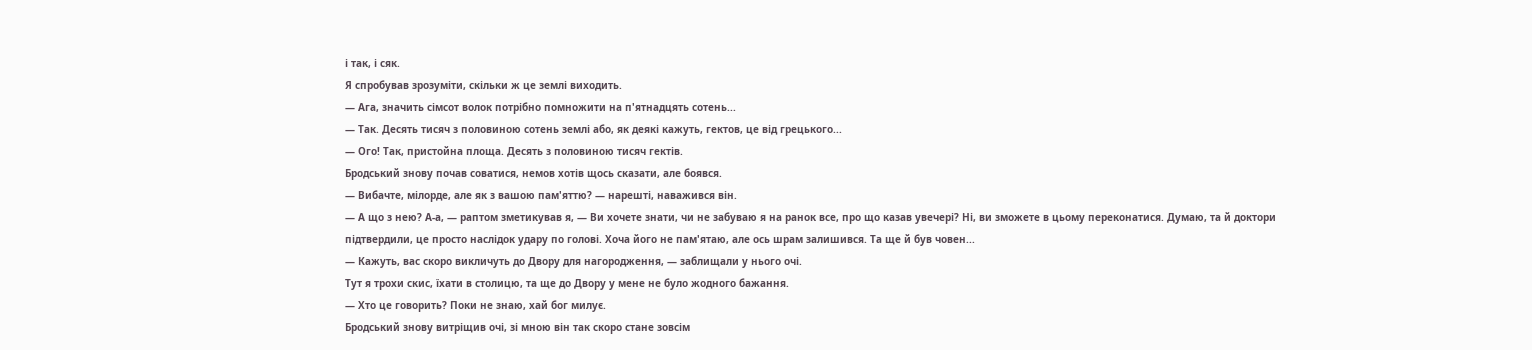і так, і сяк.
Я спробував зрозуміти, скільки ж це землі виходить.
— Ага, значить сімсот волок потрібно помножити на п'ятнадцять сотень...
— Так. Десять тисяч з половиною сотень землі або, як деякі кажуть, гектов, це від грецького...
— Ого! Так, пристойна площа. Десять з половиною тисяч гектів.
Бродський знову почав соватися, немов хотів щось сказати, але боявся.
— Вибачте, мілорде, але як з вашою пам'яттю? — нарешті, наважився він.
— А що з нею? А-а, — раптом зметикував я, — Ви хочете знати, чи не забуваю я на ранок все, про що казав увечері? Ні, ви зможете в цьому переконатися. Думаю, та й доктори підтвердили, це просто наслідок удару по голові. Хоча його не пам'ятаю, але ось шрам залишився. Та ще й був човен...
— Кажуть, вас скоро викличуть до Двору для нагородження, — заблищали у нього очі.
Тут я трохи скис, їхати в столицю, та ще до Двору у мене не було жодного бажання.
— Хто це говорить? Поки не знаю, хай бог милує.
Бродський знову витріщив очі, зі мною він так скоро стане зовсім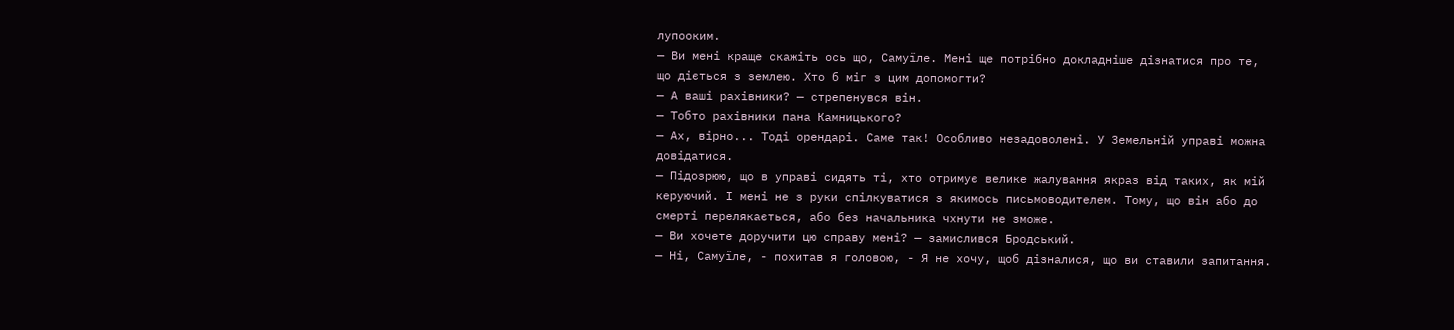лупооким.
— Ви мені краще скажіть ось що, Самуїле. Мені ще потрібно докладніше дізнатися про те, що діється з землею. Хто б міг з цим допомогти?
— А ваші рахівники? — стрепенувся він.
— Тобто рахівники пана Камницького?
— Ах, вірно... Тоді орендарі. Саме так! Особливо незадоволені. У Земельній управі можна довідатися.
— Підозрюю, що в управі сидять ті, хто отримує велике жалування якраз від таких, як мій керуючий. І мені не з руки спілкуватися з якимось письмоводителем. Тому, що він або до смерті перелякається, або без начальника чхнути не зможе.
— Ви хочете доручити цю справу мені? — замислився Бродський.
— Ні, Самуїле, - похитав я головою, - Я не хочу, щоб дізналися, що ви ставили запитання.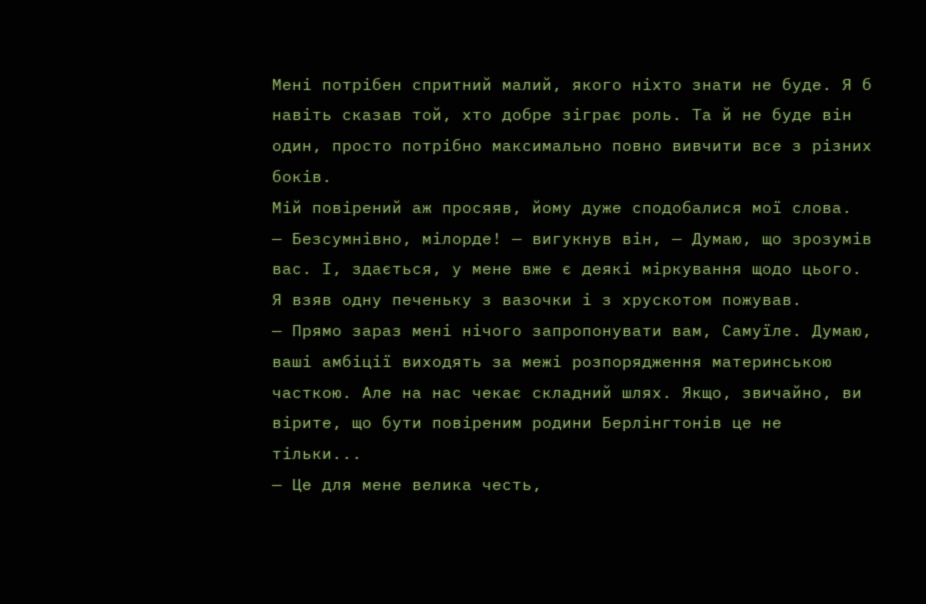Мені потрібен спритний малий, якого ніхто знати не буде. Я б навіть сказав той, хто добре зіграє роль. Та й не буде він один, просто потрібно максимально повно вивчити все з різних боків.
Мій повірений аж просяяв, йому дуже сподобалися мої слова.
— Безсумнівно, мілорде! — вигукнув він, — Думаю, що зрозумів вас. І, здається, у мене вже є деякі міркування щодо цього.
Я взяв одну печеньку з вазочки і з хрускотом пожував.
— Прямо зараз мені нічого запропонувати вам, Самуїле. Думаю, ваші амбіції виходять за межі розпорядження материнською часткою. Але на нас чекає складний шлях. Якщо, звичайно, ви вірите, що бути повіреним родини Берлінгтонів це не тільки...
— Це для мене велика честь,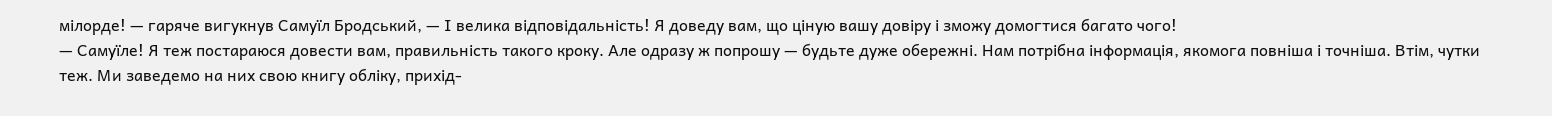мілорде! — гаряче вигукнув Самуїл Бродський, — І велика відповідальність! Я доведу вам, що ціную вашу довіру і зможу домогтися багато чого!
— Самуїле! Я теж постараюся довести вам, правильність такого кроку. Але одразу ж попрошу — будьте дуже обережні. Нам потрібна інформація, якомога повніша і точніша. Втім, чутки теж. Ми заведемо на них свою книгу обліку, прихід-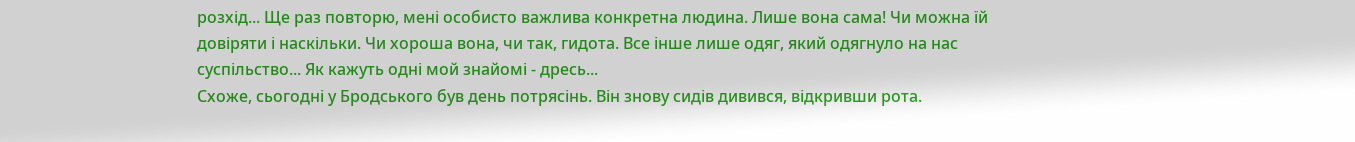розхід... Ще раз повторю, мені особисто важлива конкретна людина. Лише вона сама! Чи можна їй довіряти і наскільки. Чи хороша вона, чи так, гидота. Все інше лише одяг, який одягнуло на нас суспільство... Як кажуть одні мой знайомі - дресь...
Схоже, сьогодні у Бродського був день потрясінь. Він знову сидів дивився, відкривши рота.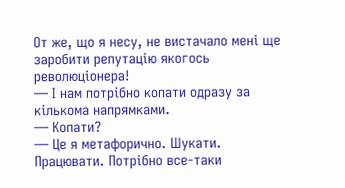От же, що я несу, не вистачало мені ще заробити репутацію якогось революціонера!
— І нам потрібно копати одразу за кількома напрямками.
— Копати?
— Це я метафорично. Шукати. Працювати. Потрібно все-таки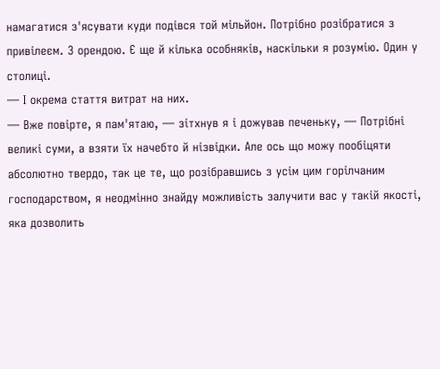намагатися з'ясувати куди подівся той мільйон. Потрібно розібратися з привілеєм. З орендою. Є ще й кілька особняків, наскільки я розумію. Один у столиці.
— І окрема стаття витрат на них.
— Вже повірте, я пам'ятаю, — зітхнув я і дожував печеньку, — Потрібні великі суми, а взяти їх начебто й нізвідки. Але ось що можу пообіцяти абсолютно твердо, так це те, що розібравшись з усім цим горілчаним господарством, я неодмінно знайду можливість залучити вас у такій якості, яка дозволить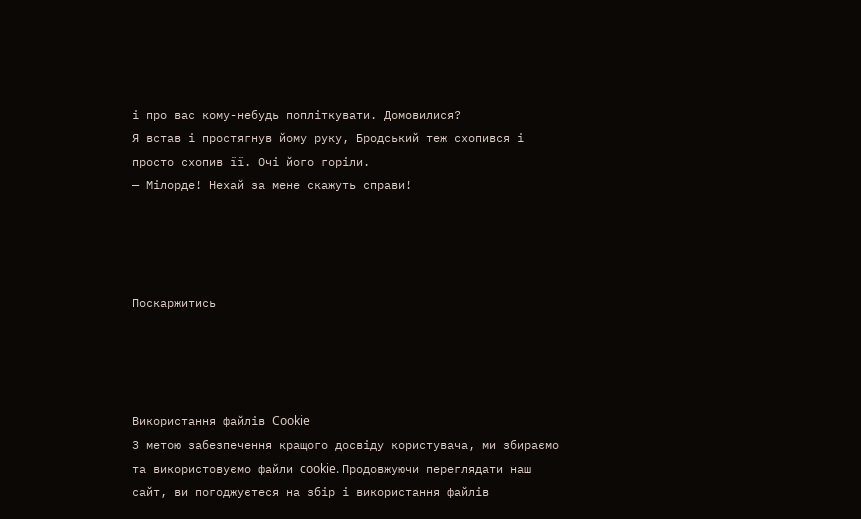і про вас кому-небудь попліткувати. Домовилися?
Я встав і простягнув йому руку, Бродський теж схопився і просто схопив її. Очі його горіли.
— Мілорде! Нехай за мене скажуть справи!




Поскаржитись




Використання файлів Cookie
З метою забезпечення кращого досвіду користувача, ми збираємо та використовуємо файли cookie. Продовжуючи переглядати наш сайт, ви погоджуєтеся на збір і використання файлів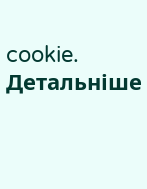cookie.
Детальніше